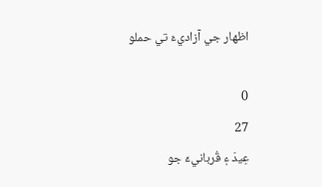اظهار جي آزاديءَ تي حملو

0
27
عِيدَ ۽ قُربانيءَ جو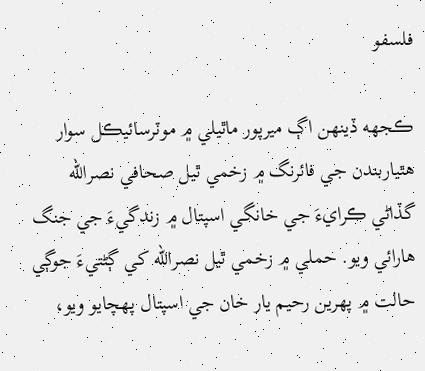فلسفو

ڪجهه ڏينهن اڳ ميرپور ماٿيلي ۾ موٽرسائيڪل سوار هٿياربندن جي فائرنگ ۾ زخمي ٿيل صحافي نصرالله گڏاڻي ڪرايءَ جي خانگي اسپتال ۾ زندگيءَ جي جنگ هارائي ويو. حملي ۾ زخمي ٿيل نصرالله کي ڳڻتيءَ جوڳي حالت ۾ پهرين رحيم يار خان جي اسپتال پهچايو ويو،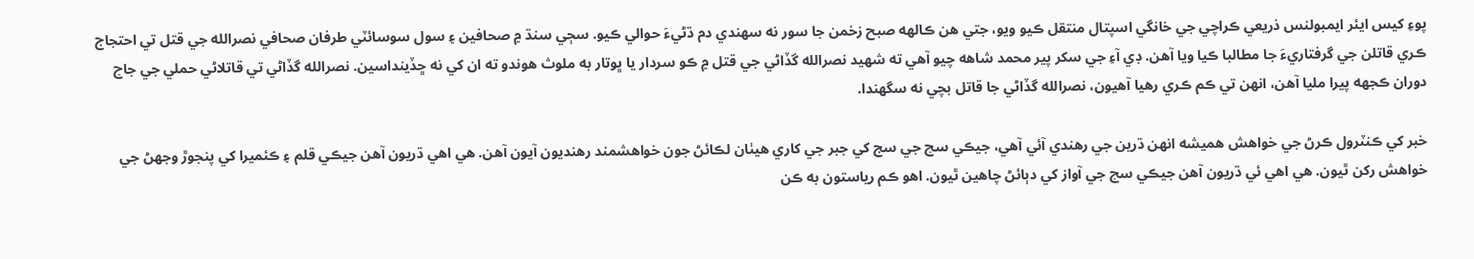پوءِ کيس ايئر ايمبولنس ذريعي ڪراچي جي خانگي اسپتال منتقل ڪيو ويو، جتي هن ڪالهه صبح زخمن جا سور نه سهندي دم ڌڻيءَ حوالي ڪيو. سڄي سنڌ ۾ صحافين ۽ سول سوسائٽي طرفان صحافي نصرالله جي قتل تي احتجاج ڪري قاتلن جي گرفتاريءَ جا مطالبا ڪيا ويا آهن. ڊي آءِ جي سکر پير محمد شاهه چيو آهي ته شهيد نصرالله گڏاڻي جي قتل ۾ ڪو سردار يا ڀوتار به ملوث هوندو ته ان کي نه ڇڏينداسين. نصرالله گڏاڻي تي قاتلاڻي حملي جي جاچ دوران ڪجهه پيرا مليا آهن، انهن تي ڪم ڪري رهيا آهيون، نصرالله گڏاڻي جا قاتل بچي نه سگهندا.

خبر کي ڪنٽرول ڪرڻ جي خواهش هميشه انهن ڌرين جي رهندي آئي آهي، جيڪي سچ جي سج کي جبر جي کاري هيٺان لڪائڻ جون خواهشمند رهنديون آيون آهن. هي اهي ڌريون آهن جيڪي قلم ۽ ڪئميرا کي پنجوڙ وجهڻ جي خواهش رکن ٿيون. هي اهي ئي ڌريون آهن جيڪي سچ جي آواز کي دٻائڻ چاهين ٿيون. اهو ڪم رياستون به ڪن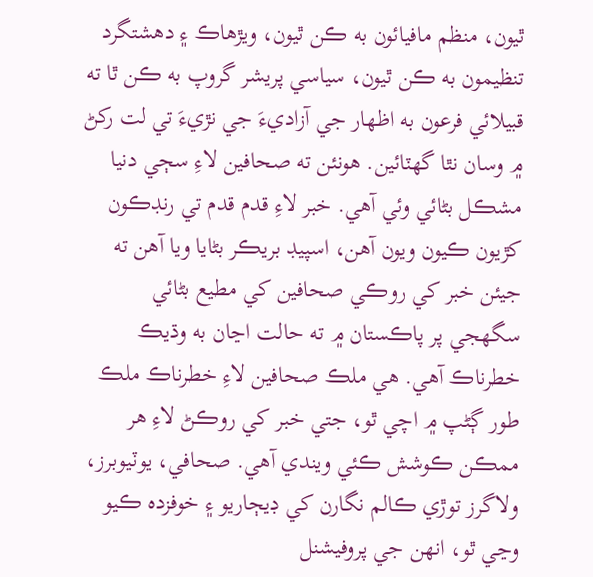ٿيون، منظم مافيائون به ڪن ٿيون، ويڙهاڪ ۽ دهشتگرد تنظيمون به ڪن ٿيون، سياسي پريشر گروپ به ڪن ٿا ته قبيلائي فرعون به اظهار جي آزاديءَ جي نڙيءَ تي لت رکڻ ۾ وسان نٿا گهٽائين. هونئن ته صحافين لاءِ سڄي دنيا مشڪل بڻائي وئي آهي. خبر لاءِ قدم قدم تي رنڊڪون کڙيون ڪيون ويون آهن، اسپيڊ بريڪر بڻايا ويا آهن ته جيئن خبر کي روڪي صحافين کي مطيع بڻائي سگهجي پر پاڪستان ۾ ته حالت اڃان به وڌيڪ خطرناڪ آهي. هي ملڪ صحافين لاءِ خطرناڪ ملڪ طور ڳڻپ ۾ اچي ٿو، جتي خبر کي روڪڻ لاءِ هر ممڪن ڪوشش ڪئي ويندي آهي. صحافي، يوٽيوبرز، ولاگرز توڙي ڪالم نگارن کي ڊيڄاريو ۽ خوفزده ڪيو وڃي ٿو، انهن جي پروفيشنل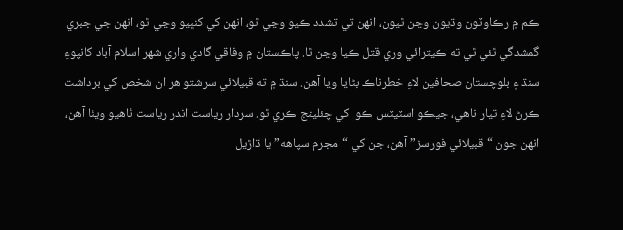ڪم ۾ رڪاوٽون وڌيون وڃن ٿيون، انهن تي تشدد ڪيو وڃي ٿو، انهن کي کنڀيو وڃي ٿو، انهن جي جبري گمشدگي ٿئي ٿي ته ڪيترائي وري قتل ڪيا وڃن ٿا. پاڪستان ۾ وفاقي گادي واري شهر اسلام آباد کانپوءِ سنڌ ۽ بلوچستان صحافين لاءِ خطرناڪ بڻايا ويا آهن. سنڌ ۾ ته قبيلائي سرشتو هر ان شخص کي برداشت ڪرڻ لاءِ تيار ناهي، جيڪو اسٽيٽس ڪو  کي چئلينج ڪري ٿو. سردار رياست اندر رياست ٺاهيو ويٺا آهن، انهن جون “قبيلائي فورسز” آهن، جن کي “مجرم سپاهه” يا ڌاڙيل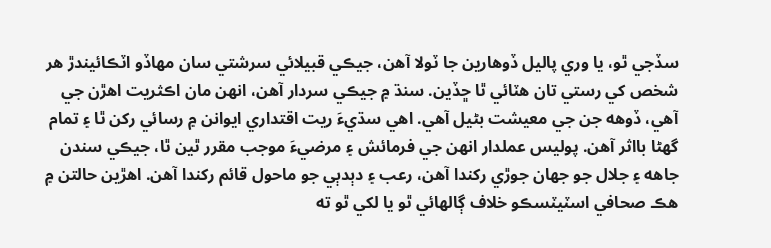سڏجي ٿو، يا وري پاليل ڏوهارين جا ٽولا آهن، جيڪي قبيلائي سرشتي سان مهاڏو اٽڪائيندڙ هر شخص کي رستي تان هٽائي ٿا ڇڏين. سنڌ ۾ جيڪي سردار آهن، انهن مان اڪثريت اهڙن جي آهي، ڏوهه جن جي معيشت بڻيل آهي. اهي سڌيءَ ريت اقتداري ايوانن ۾ رسائي رکن ٿا ۽ تمام گهڻا بااثر آهن. پوليس عملدار انهن جي فرمائش ۽ مرضيءَ موجب مقرر ٿين ٿا، جيڪي سندن جاهه ۽ جلال جو جهان جوڙي رکندا آهن، رعب ۽ دٻدٻي جو ماحول قائم رکندا آهن. اهڙين حالتن ۾ هڪ صحافي اسٽيٽسڪو خلاف ڳالهائي ٿو يا لکي ٿو ته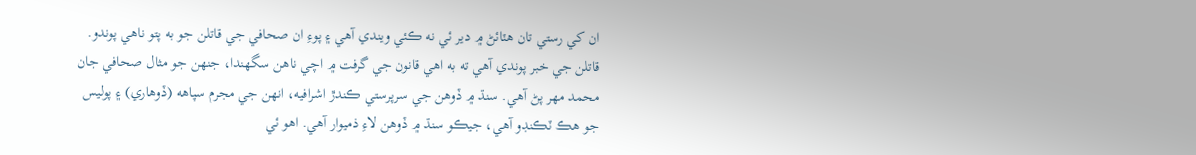ان کي رستي تان هٽائڻ ۾ دير ئي نه ڪئي ويندي آهي ۽ پوءِ ان صحافي جي قاتلن جو به پتو ناهي پوندو. قاتلن جي خبر پوندي آهي ته به اهي قانون جي گرفت ۾ اچي ناهن سگهندا، جنهن جو مثال صحافي جان محمد مهر پڻ آهي. سنڌ ۾ ڏوهن جي سرپرستي ڪندڙ اشرافيه، انهن جي مجرم سپاهه (ڏوهاري) ۽ پوليس جو هڪ ٽڪنڊو آهي، جيڪو سنڌ ۾ ڏوهن لاءِ ذميوار آهي. اهو ئي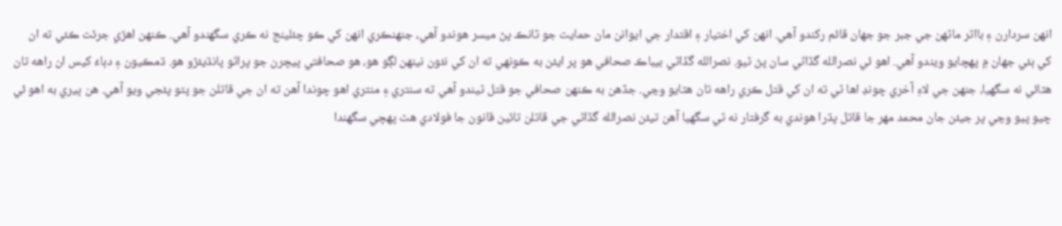انهن سردارن ۽ بااثر ماڻهن جي جبر جو جهان قائم رکندو آهي. انهن کي اختيار ۽ اقتدار جي ايوانن مان حمايت جو ٽانڪ پڻ ميسر هوندو آهي، جنهنڪري انهن کي ڪو چئلينج نه ڪري سگهندو آهي. ڪنهن اهڙي جرئت ڪئي ته ان کي ٻئي جهان ۾ پهچايو ويندو آهي. اهو ئي نصرالله گڏاڻي سان پڻ ٿيو. نصرالله گڏاڻي بيباڪ صحافي هو پر ايئن به ڪونهي ته ان کي نئون نينهن لڳو هو، هو صحافتي پيچرن جو پراڻو پانڌيئڙو هو. ڌمڪيون ۽ دٻاءُ کيس ان راهه تان هٽائي نه سگهيا، جنهن جي لاءِ آخري چونڊ اها ٿي ته ان کي قتل ڪري راهه تان هٽايو وڃي. جڏهن به ڪنهن صحافي جو قتل ٿيندو آهي ته سنتري ۽ منتري اهو چوندا آهن ته ان جي قاتلن جو پتو پئجي ويو آهي. هن ڀيري به اهو ئي چيو پيو وڃي پر جيئن جان محمد مهر جا قاتل پڌرا هوندي به گرفتار نه ٿي سگهيا آهن تيئن نصرالله گڏاڻي جي قاتلن تائين قانون جا فولادي هٿ پهچي سگهندا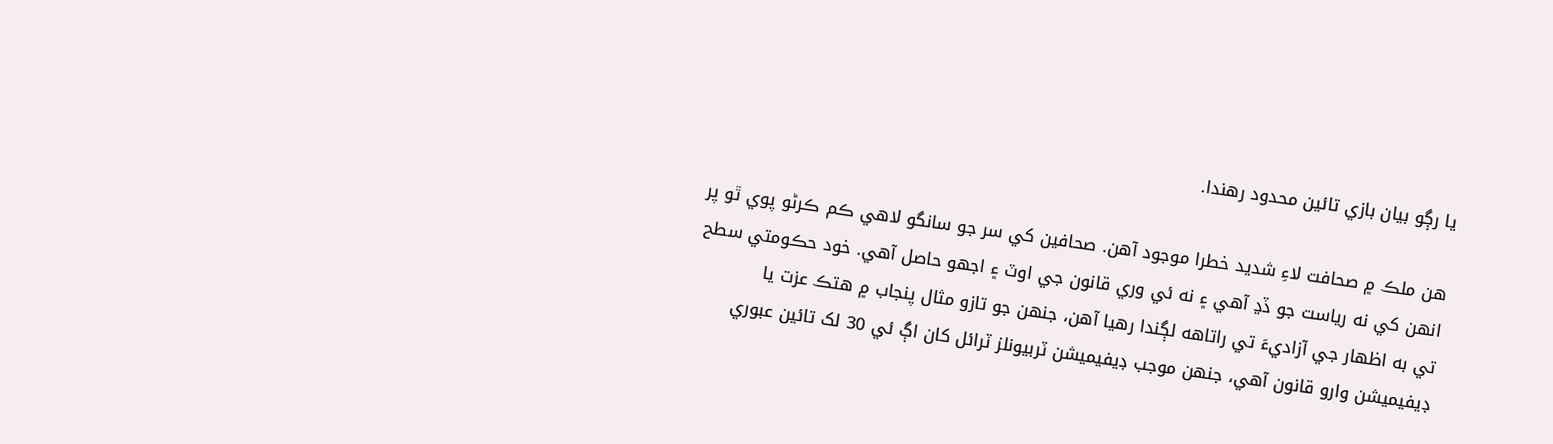يا رڳو بيان بازي تائين محدود رهندا.

هن ملڪ ۾ صحافت لاءِ شديد خطرا موجود آهن. صحافين کي سر جو سانگو لاهي ڪم ڪرڻو پوي ٿو پر انهن کي نه رياست جو ڏڍ آهي ۽ نه ئي وري قانون جي اوٽ ۽ اجهو حاصل آهي. خود حڪومتي سطح تي به اظهار جي آزاديءَ تي راتاهه لڳندا رهيا آهن، جنهن جو تازو مثال پنجاب ۾ هتڪ عزت يا ڊيفيميشن وارو قانون آهي، جنهن موجب ڊيفيميشن ٽربيونلز ٽرائل کان اڳ ئي 30 لک تائين عبوري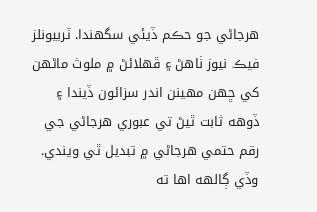هرجاڻي جو حڪم ڏيئي سگهندا. ٽربيونلز فيڪ نيوز ٺاهڻ ۽ ڦهلائڻ ۾ ملوث ماڻهن کي ڇهن مهينن اندر سزائون ڏيندا ۽ ڏوهه ثابت ٿيڻ تي عبوري هرجاڻي جي رقم حتمي هرجاڻي ۾ تبديل ٿي ويندي. وڏي ڳالهه اها ته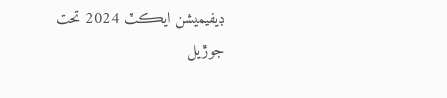ڊيفيميشن ايڪٽ 2024 تحت جوڙيل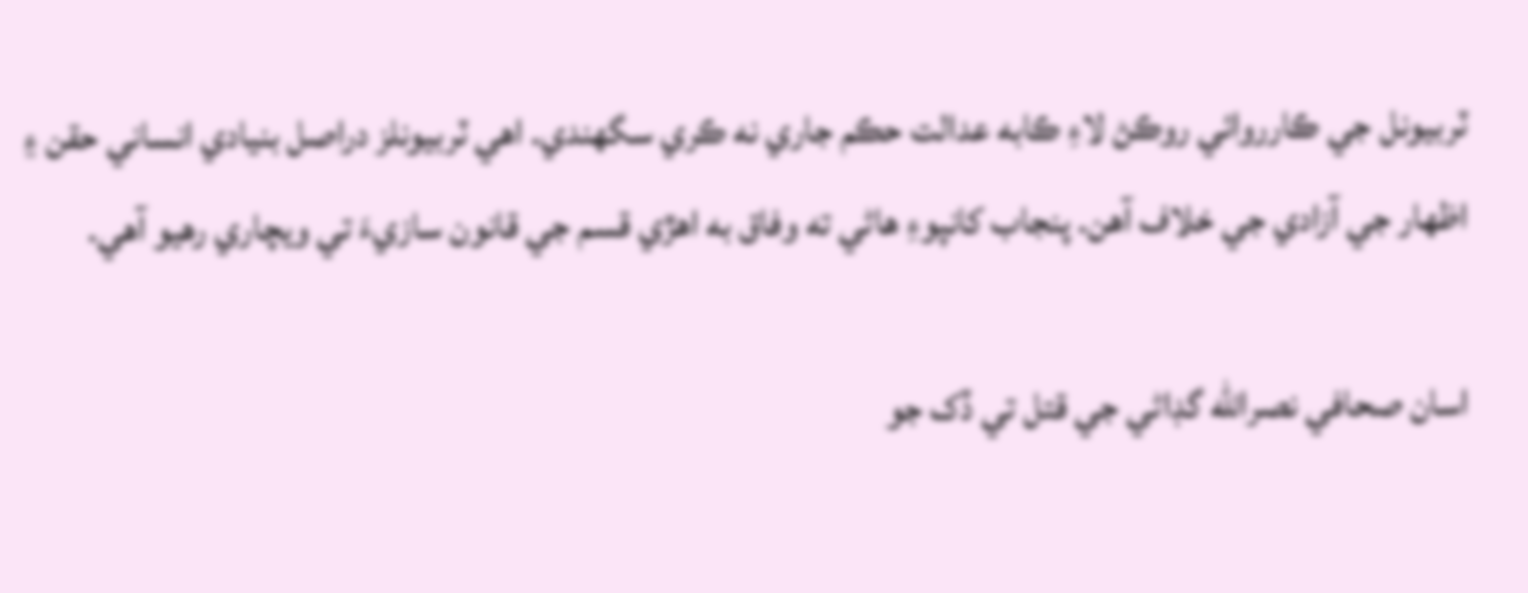ٽربيونل جي ڪارروائي روڪڻ لاءِ ڪابه عدالت حڪم جاري نه ڪري سگهندي. اهي ٽربيونلز دراصل بنيادي انساني حقن ۽ اظهار جي آزادي جي خلاف آهن. پنجاب کانپوءِ هاڻي ته وفاق به اهڙي قسم جي قانون سازيءَ تي ويچاري رهيو آهي.

اسان صحافي نصرالله گڊاڻي جي قتل تي ڏک جو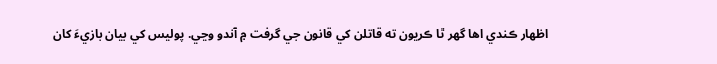اظهار ڪندي اها گهر ٿا ڪريون ته قاتلن کي قانون جي گرفت ۾ آندو وڃي. پوليس کي بيان بازيءَ کان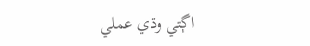اڳتي وڌي عملي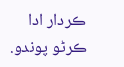ڪردار ادا ڪرڻو پوندو.